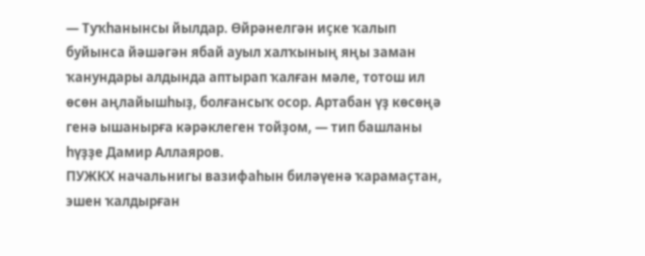— Туҡһанынсы йылдар. Өйрәнелгән иҫке ҡалып буйынса йәшәгән ябай ауыл халҡының яңы заман ҡанундары алдында аптырап ҡалған мәле, тотош ил өсөн аңлайышһыҙ, болғансыҡ осор. Артабан үҙ көсөңә генә ышанырға кәрәклеген тойҙом, — тип башланы һүҙҙе Дамир Аллаяров.
ПУЖКХ начальнигы вазифаһын биләүенә ҡарамаҫтан, эшен ҡалдырған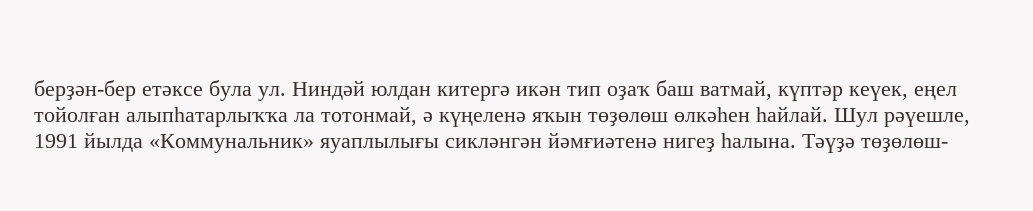берҙән-бер етәксе була ул. Ниндәй юлдан китергә икән тип оҙаҡ баш ватмай, күптәр кеүек, еңел тойолған алыпһатарлыҡҡа ла тотонмай, ә күңеленә яҡын төҙөлөш өлкәһен һайлай. Шул рәүешле, 1991 йылда «Коммунальник» яуаплылығы сикләнгән йәмғиәтенә нигеҙ һалына. Тәүҙә төҙөлөш-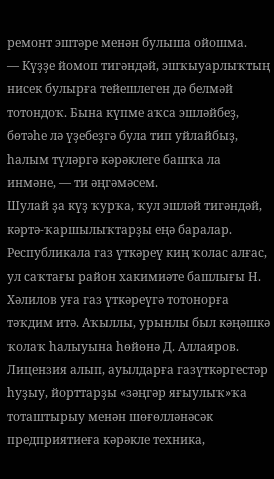ремонт эштәре менән булыша ойошма.
— Күҙҙе йомоп тигәндәй, эшҡыуарлыҡтың нисек булырға тейешлеген дә белмәй тотондоҡ. Бына күпме аҡса эшләйбеҙ, бөтәһе лә үҙебеҙгә була тип уйлайбыҙ, һалым түләргә кәрәклеге башҡа ла инмәне, — ти әңгәмәсем.
Шулай ҙа күҙ ҡурҡа, ҡул эшләй тигәндәй, кәртә-ҡаршылыҡтарҙы еңә баралар. Республикала газ үткәреү киң ҡолас алғас, ул саҡтағы район хакимиәте башлығы Н. Хәлилов уға газ үткәреүгә тотонорға тәҡдим итә. Аҡыллы, урынлы был кәңәшкә ҡолаҡ һалыуына һөйөнә Д. Аллаяров. Лицензия алып, ауылдарға газүткәргестәр һуҙыу, йорттарҙы «зәңгәр яғыулыҡ»ҡа тоташтырыу менән шөғөлләнәсәк предприятиеға кәрәкле техника,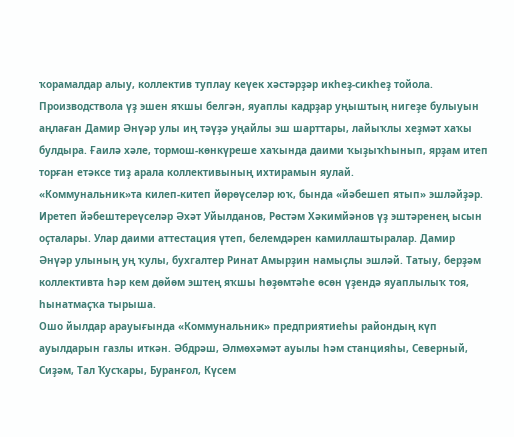ҡорамалдар алыу, коллектив туплау кеүек хәстәрҙәр икһеҙ-сикһеҙ тойола.
Производствола үҙ эшен яҡшы белгән, яуаплы кадрҙар уңыштың нигеҙе булыуын аңлаған Дамир Әнүәр улы иң тәүҙә уңайлы эш шарттары, лайыҡлы хеҙмәт хаҡы булдыра. Ғаилә хәле, тормош-көнкүреше хаҡында даими ҡыҙыҡһынып, ярҙам итеп торған етәксе тиҙ арала коллективының ихтирамын яулай.
«Коммунальник»та килеп-китеп йөрөүселәр юҡ, бында «йәбешеп ятып» эшләйҙәр. Иретеп йәбештереүселәр Әхәт Уйылданов, Рөстәм Хәкимйәнов үҙ эштәренең ысын оҫталары. Улар даими аттестация үтеп, белемдәрен камиллаштыралар. Дамир Әнүәр улының уң ҡулы, бухгалтер Ринат Амырҙин намыҫлы эшләй. Татыу, берҙәм коллективта һәр кем дөйөм эштең яҡшы һөҙөмтәһе өсөн үҙендә яуаплылыҡ тоя, һынатмаҫҡа тырыша.
Ошо йылдар арауығында «Коммунальник» предприятиеһы райондың күп ауылдарын газлы иткән. Әбдрәш, Әлмөхәмәт ауылы һәм станцияһы, Северный, Сиҙәм, Тал Ҡусҡары, Буранғол, Күсем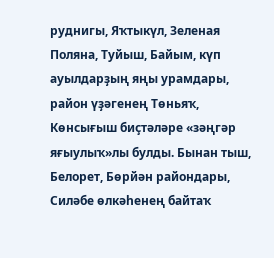руднигы, Яҡтыкүл, Зеленая Поляна, Туйыш, Байым, күп ауылдарҙың яңы урамдары, район үҙәгенең Төньяҡ, Көнсығыш биҫтәләре «зәңгәр яғыулыҡ»лы булды. Бынан тыш, Белорет, Бөрйән райондары, Силәбе өлкәһенең байтаҡ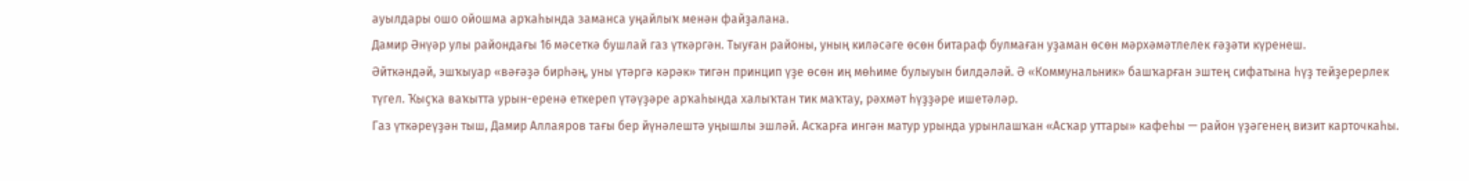ауылдары ошо ойошма арҡаһында заманса уңайлыҡ менән файҙалана.
Дамир Әнүәр улы райондағы 16 мәсеткә бушлай газ үткәргән. Тыуған районы, уның киләсәге өсөн битараф булмаған уҙаман өсөн мәрхәмәтлелек ғәҙәти күренеш.
Әйткәндәй, эшҡыуар «вәғәҙә бирһәң, уны үтәргә кәрәк» тигән принцип үҙе өсөн иң мөһиме булыуын билдәләй. Ә «Коммунальник» башҡарған эштең сифатына һүҙ тейҙерерлек түгел. Ҡыҫҡа ваҡытта урын-еренә еткереп үтәүҙәре арҡаһында халыҡтан тик маҡтау, рәхмәт һүҙҙәре ишетәләр.
Газ үткәреүҙән тыш, Дамир Аллаяров тағы бер йүнәлештә уңышлы эшләй. Асҡарға ингән матур урында урынлашҡан «Асҡар уттары» кафеһы — район үҙәгенең визит карточкаһы.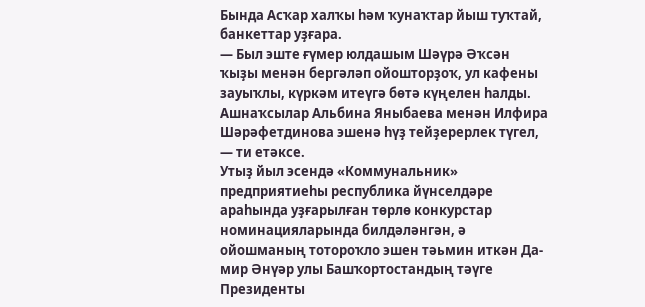Бында Асҡар халҡы һәм ҡунаҡтар йыш туҡтай, банкеттар уҙғара.
— Был эште ғүмер юлдашым Шәүрә Әҡсән ҡыҙы менән бергәләп ойошторҙоҡ, ул кафены зауыҡлы, күркәм итеүгә бөтә күңелен һалды. Ашнаҡсылар Альбина Яныбаева менән Илфира Шәрәфетдинова эшенә һүҙ тейҙерерлек түгел, — ти етәксе.
Утыҙ йыл эсендә «Коммунальник» предприятиеһы республика йүнселдәре араһында уҙғарылған төрлө конкурстар номинацияларында билдәләнгән, ә ойошманың тотороҡло эшен тәьмин иткән Да-мир Әнүәр улы Башҡортостандың тәүге Президенты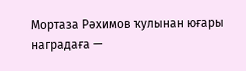Мортаза Рәхимов ҡулынан юғары наградаға —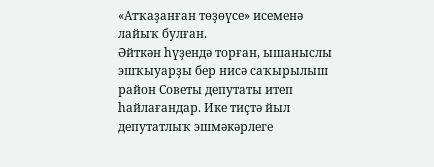«Атҡаҙанған төҙөүсе» исеменә лайыҡ булған.
Әйткән һүҙендә торған, ышаныслы эшҡыуарҙы бер нисә саҡырылыш район Советы депутаты итеп һайлағандар. Ике тиҫтә йыл депутатлыҡ эшмәкәрлеге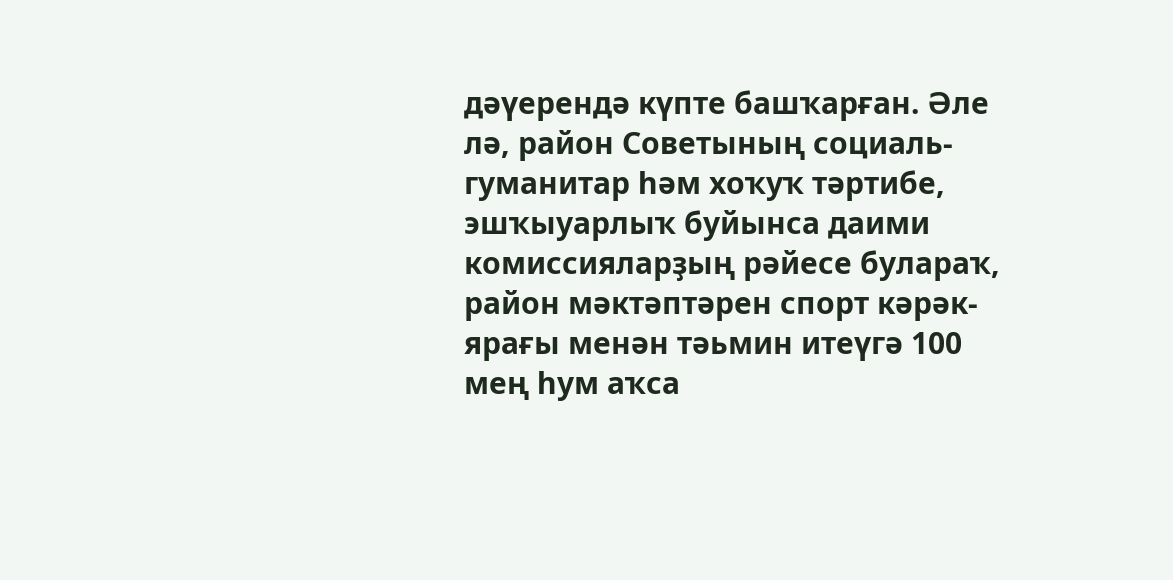дәүерендә күпте башҡарған. Әле лә, район Советының социаль-гуманитар һәм хоҡуҡ тәртибе, эшҡыуарлыҡ буйынса даими комиссияларҙың рәйесе булараҡ, район мәктәптәрен спорт кәрәк-ярағы менән тәьмин итеүгә 100 мең һум аҡса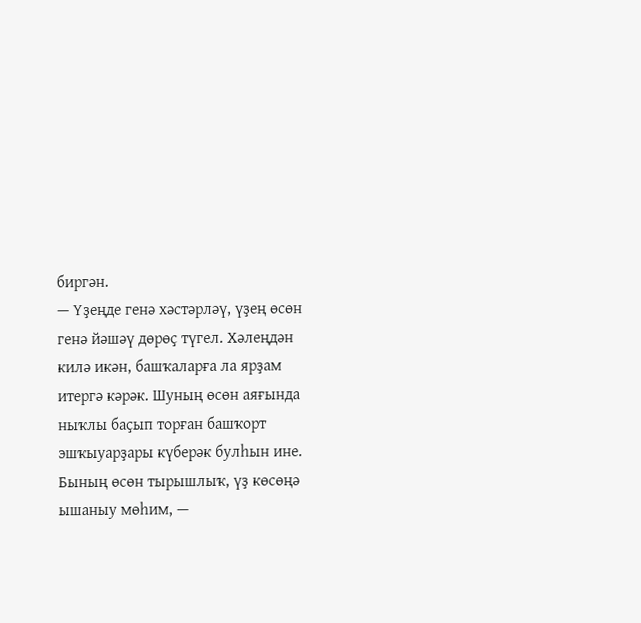биргән.
— Үҙеңде генә хәстәрләү, үҙең өсөн генә йәшәү дөрөҫ түгел. Хәлеңдән килә икән, башҡаларға ла ярҙам итергә кәрәк. Шуның өсөн аяғында ныҡлы баҫып торған башҡорт эшҡыуарҙары күберәк булһын ине. Бының өсөн тырышлыҡ, үҙ көсөңә ышаныу мөһим, —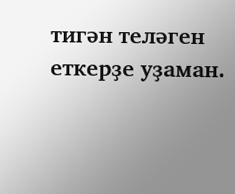тигән теләген еткерҙе уҙаман.